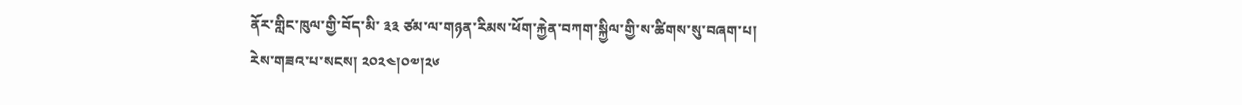ནོར་གླིང་ཁུལ་གྱི་བོད་མི་ ༣༣ ཙམ་ལ་གཉན་རིམས་ཕོག་རྐྱེན་བཀག་སྐྱིལ་གྱི་ས་ཚིགས་སུ་བཞག་པ།
རེས་གཟའ་པ་སངས། ༢༠༢༤།༠༧།༢༦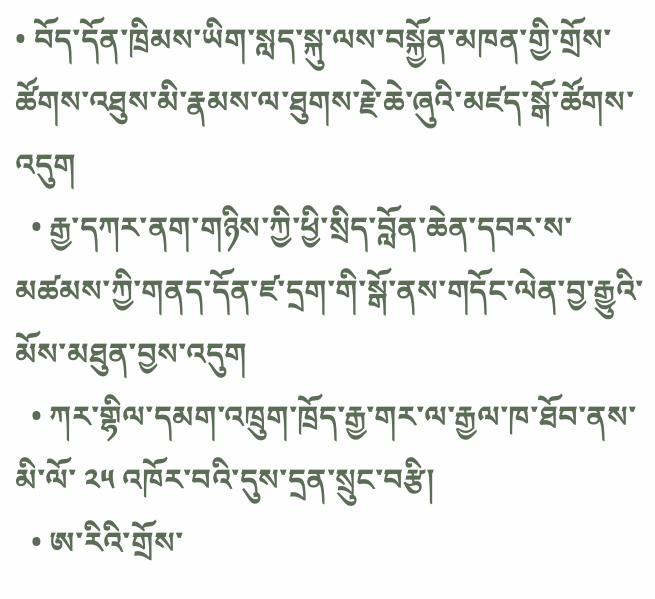• བོད་དོན་ཁྲིམས་ཡིག་སླད་སྐུ་ལས་བསྐྱོན་མཁན་གྱི་གྲོས་ཚོགས་འཐུས་མི་རྣམས་ལ་ཐུགས་རྗེ་ཆེ་ཞུའི་མཛད་སྒོ་ཚོགས་འདུག
  • རྒྱ་དཀར་ནག་གཉིས་ཀྱི་ཕྱི་སྲིད་བློན་ཆེན་དབར་ས་མཚམས་ཀྱི་གནད་དོན་ཛ་དྲག་གི་སྒོ་ནས་གདོང་ལེན་བྱ་རྒྱུའི་མོས་མཐུན་བྱས་འདུག
  • ཀར་གྷིལ་དམག་འཁྲུག་ཁྲོད་རྒྱ་གར་ལ་རྒྱལ་ཁ་ཐོབ་ནས་མི་ལོ་ ༢༥ འཁོར་བའི་དུས་དྲན་སྲུང་བརྩི།
  • ཨ་རིའི་གྲོས་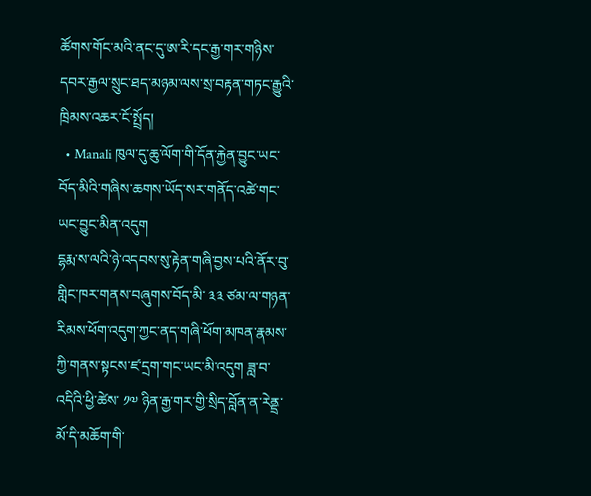ཚོགས་གོང་མའི་ནང་དུ་ཨ་རི་དང་རྒྱ་གར་གཉིས་དབར་རྒྱལ་སྲུང་ཐད་མཉམ་ལས་སྲ་བརྟན་གཏང་རྒྱུའི་ཁྲིམས་འཆར་ངོ་སྤྲོད།
  • Manali ཁུལ་དུ་ཆུ་ལོག་གི་དོན་རྐྱེན་བྱུང་ཡང་བོད་མིའི་གཞིས་ཆགས་ཡོད་སར་གནོད་འཚེ་གང་ཡང་བྱུང་མིན་འདུག
དྷརྨ་ས་ལའི་ཉེ་འདབས་སུ་རྟེན་གཞི་བྱས་པའི་ནོར་བུ་གླིང་ཁར་གནས་བཞུགས་བོད་མི་ ༣༣ ཙམ་ལ་གཉན་རིམས་ཕོག་འདུག་ཀྱང་ནད་གཞི་ཕོག་མཁན་རྣམས་ཀྱི་གནས་སྟངས་ཛ་དྲག་གང་ཡང་མི་འདུག ཟླ་བ་འདིའི་ཕྱི་ཚེས་ ༡༧ ཉིན་རྒྱ་གར་གྱི་སྲིད་བློན་ན་རེནྡྲ་མོ་དི་མཆོག་གི་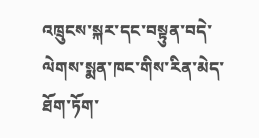འཁྲུངས་སྐར་དང་བསྟུན་བདེ་ལེགས་སྨན་ཁང་གིས་རིན་མེད་ཐོག་ཏོག་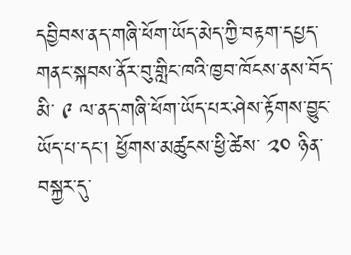དབྱིབས་ནད་གཞི་ཕོག་ཡོད་མེད་ཀྱི་བརྟག་དཔྱད་གནང་སྐབས་ནོར་བུ་གླིང་ཁའི་ཁྱབ་ཁོངས་ནས་བོད་མི་ ༩ ལ་ནད་གཞི་ཕོག་ཡོད་པར་ཤེས་རྟོགས་བྱུང་ཡོད་པ་དང་། ཕྱོགས་མཚུངས་ཕྱི་ཚེས་ ༢༠ ཉིན་བསྐྱར་དུ་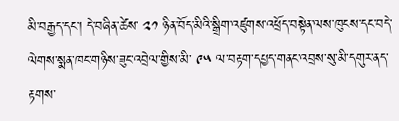མི་བརྒྱད་དང་། དེ་བཞིན་ཚེས་ ༢༡ ཉིན་བོད་མིའི་སྒྲིག་འཛུགས་འཕྲོད་བསྟེན་ལས་ཁུངས་དང་བདེ་ལེགས་སྨན་ཁང་གཉིས་ཟུང་འབྲེལ་གྱིས་མི་ ༩༥ ལ་བརྟག་དཔྱད་གནང་འབྲས་སུ་མི་དགུར་ནད་རྟགས་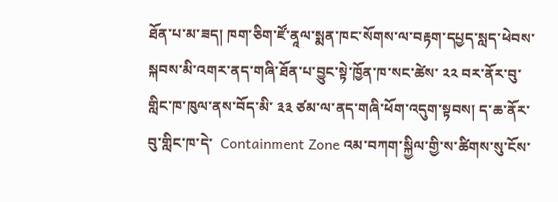ཐོན་པ་མ་ཟད། ཁག་ཅིག་ཛོ་ནཱལ་སྨན་ཁང་སོགས་ལ་བརྟག་དཔྱད་སླད་ཕེབས་སྐབས་མི་འགར་ནད་གཞི་ཐོན་པ་བྱུང་སྟེ་ཁྱོན་ཁ་སང་ཚེས་ ༢༢ བར་ནོར་བུ་གླིང་ཁ་ཁུལ་ནས་བོད་མི་ ༣༣ ཙམ་ལ་ནད་གཞི་ཕོག་འདུག་སྟབས། ད་ཆ་ནོར་བུ་གླིང་ཁ་དེ་  Containment Zone འམ་བཀག་སྐྱིལ་གྱི་ས་ཚིགས་སུ་ངོས་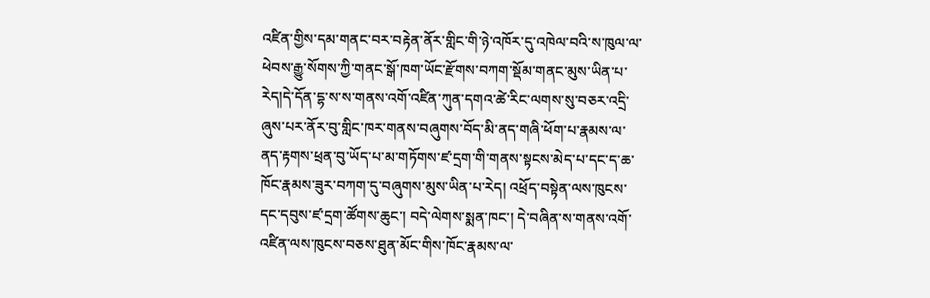འཛིན་གྱིས་དམ་གནང་བར་བརྟེན་ནོར་གླིང་གི་ཉེ་འཁོར་དུ་འཁེལ་བའི་ས་ཁུལ་ལ་ཕེབས་རྒྱུ་སོགས་ཀྱི་གནང་སྒོ་ཁག་ཡོང་རྫོགས་བཀག་སྡོམ་གནང་མུས་ཡིན་པ་རེད།དེ་དོན་དྷ་ས་ས་གནས་འགོ་འཛིན་ཀུན་དགའ་ཚེ་རིང་ལགས་སུ་བཅར་འདྲི་ཞུས་པར་ནོར་བུ་གླིང་ཁར་གནས་བཞུགས་བོད་མི་ནད་གཞི་ཕོག་པ་རྣམས་ལ་ནད་རྟགས་ཕྲན་བུ་ཡོད་པ་མ་གཏོགས་ཛ་དྲག་གི་གནས་སྟངས་མེད་པ་དང་ད་ཆ་ཁོང་རྣམས་ཟུར་བཀག་དུ་བཞུགས་མུས་ཡིན་པ་རེད། འཕྲོད་བསྟེན་ལས་ཁུངས་དང་དབུས་ཛ་དྲག་ཚོགས་ཆུང་། བདེ་ལེགས་སྨན་ཁང་། དེ་བཞིན་ས་གནས་འགོ་འཛིན་ལས་ཁུངས་བཅས་ཐུན་མོང་གིས་ཁོང་རྣམས་ལ་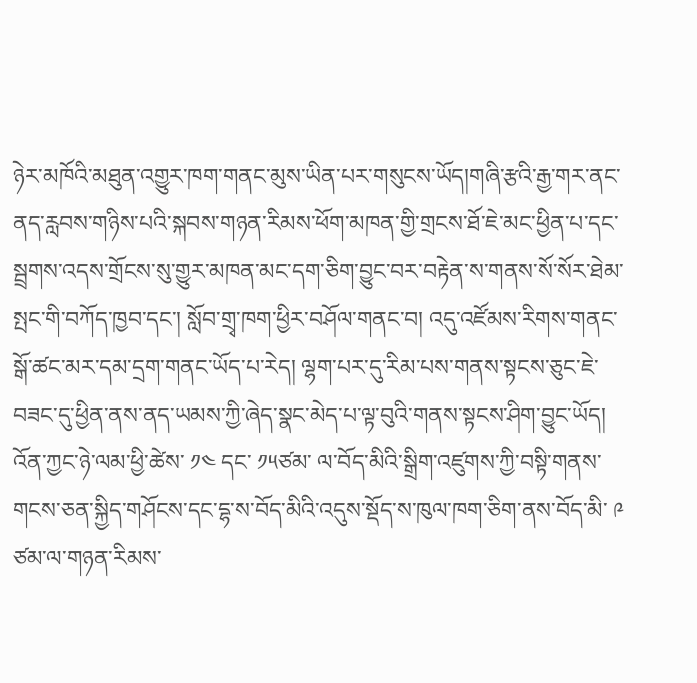ཉེར་མཁོའི་མཐུན་འགྱུར་ཁག་གནང་མུས་ཡིན་པར་གསུངས་ཡོད།གཞི་རྩའི་རྒྱ་གར་ནང་ནད་རླབས་གཉིས་པའི་སྐབས་གཉན་རིམས་ཕོག་མཁན་གྱི་གྲངས་ཐོ་ཇེ་མང་ཕྱིན་པ་དང་སྦྲགས་འདས་གྲོངས་སུ་གྱུར་མཁན་མང་དག་ཅིག་བྱུང་བར་བརྟེན་ས་གནས་སོ་སོར་ཐེམ་སྤང་གི་བཀོད་ཁྱབ་དང་། སློབ་གྲྭ་ཁག་ཕྱིར་བཤོལ་གནང་བ། འདུ་འཛོམས་རིགས་གནང་སྒོ་ཚང་མར་དམ་དྲག་གནང་ཡོད་པ་རེད། ལྷག་པར་དུ་རིམ་པས་གནས་སྟངས་ཅུང་ཇེ་བཟང་དུ་ཕྱིན་ནས་ནད་ཡམས་ཀྱི་ཞེད་སྣང་མེད་པ་ལྟ་བུའི་གནས་སྟངས་ཤིག་བྱུང་ཡོད། འོན་ཀྱང་ཉེ་ལམ་ཕྱི་ཚེས་ ༡༤ དང་ ༡༥ཙམ་ ལ་བོད་མིའི་སྒྲིག་འཛུགས་ཀྱི་བསྟི་གནས་གངས་ཅན་སྐྱིད་གཤོངས་དང་དྷ་ས་བོད་མིའི་འདུས་སྡོད་ས་ཁུལ་ཁག་ཅིག་ནས་བོད་མི་ ༩ ཙམ་ལ་གཉན་རིམས་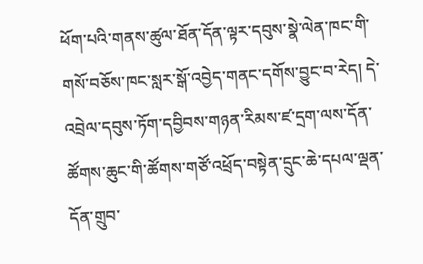ཕོག་པའི་གནས་ཚུལ་ཐོན་དོན་ལྟར་དབུས་སྣེ་ལེན་ཁང་གི་གསོ་བཅོས་ཁང་སླར་སྒོ་འབྱེད་གནང་དགོས་བྱུང་བ་རེད། དེ་འབྲེལ་དབུས་ཏོག་དབྱིབས་གཉན་རིམས་ཛ་དྲག་ལས་དོན་ཚོགས་ཆུང་གི་ཚོགས་གཙོ་འཕྲོད་བསྟེན་དྲུང་ཆེ་དཔལ་ལྡན་དོན་གྲུབ་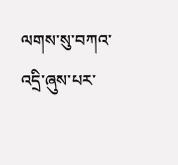ལགས་སུ་བཀའ་འདྲི་ཞུས་པར་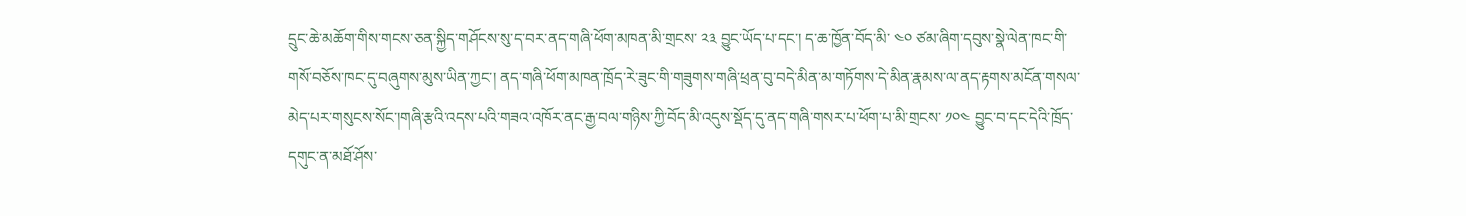དྲུང་ཆེ་མཆོག་གིས་གངས་ཅན་སྐྱིད་གཤོངས་སུ་ད་བར་ནད་གཞི་ཕོག་མཁན་མི་གྲངས་ ༢༣ བྱུང་ཡོད་པ་དང་། ད་ཆ་ཁྱོན་བོད་མི་ ༤༠ ཙམ་ཞིག་དབུས་སྣེ་ལེན་ཁང་གི་གསོ་བཅོས་ཁང་དུ་བཞུགས་མུས་ཡིན་ཀྱང་། ནད་གཞི་ཕོག་མཁན་ཁྲོད་རེ་ཟུང་གི་གཟུགས་གཞི་ཕྲན་བུ་བདེ་མིན་མ་གཏོགས་དེ་མིན་རྣམས་ལ་ནད་རྟགས་མངོན་གསལ་མེད་པར་གསུངས་སོང་།གཞི་རྩའི་འདས་པའི་གཟའ་འཁོར་ནང་རྒྱ་བལ་གཉིས་ཀྱི་བོད་མི་འདུས་སྡོད་དུ་ནད་གཞི་གསར་པ་ཕོག་པ་མི་གྲངས་ ༡༠༤ བྱུང་བ་དང་དེའི་ཁྲོད་དགུང་ན་མཐོ་ཤོས་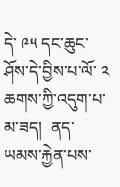དེ་ ༩༥ དང་ཆུང་ཤོས་དེ་བྱིས་པ་ལོ་ ༢ ཆགས་ཀྱི་འདུག་པ་མ་ཟད།  ནད་ཡམས་རྐྱེན་པས་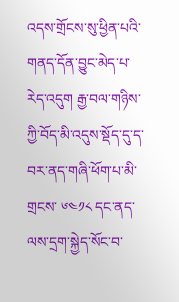འདས་གྲོངས་སུ་ཕྱིན་པའི་གནད་དོན་བྱུང་མེད་པ་རེད་འདུག རྒྱ་བལ་གཉིས་ཀྱི་བོད་མི་འདུས་སྡོད་དུ་ད་བར་ནད་གཞི་ཕོག་པ་མི་གྲངས་ ༦༤༡༨ དང་ནད་ལས་དྲག་སྐྱེད་སོང་བ་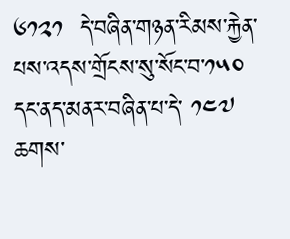༦༡༢༡  དེ་བཞིན་གཉན་རིམས་རྐྱེན་པས་འདས་གྲོངས་སུ་སོང་བ་༡༥༠ དང་ནད་མནར་བཞིན་པ་དེ་ ༡༤༧ ཆགས་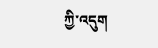ཀྱི་འདུག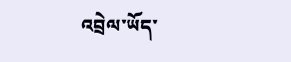འབྲེལ་ཡོད་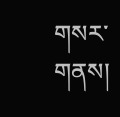གསར་གནས།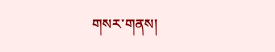གསར་གནས།